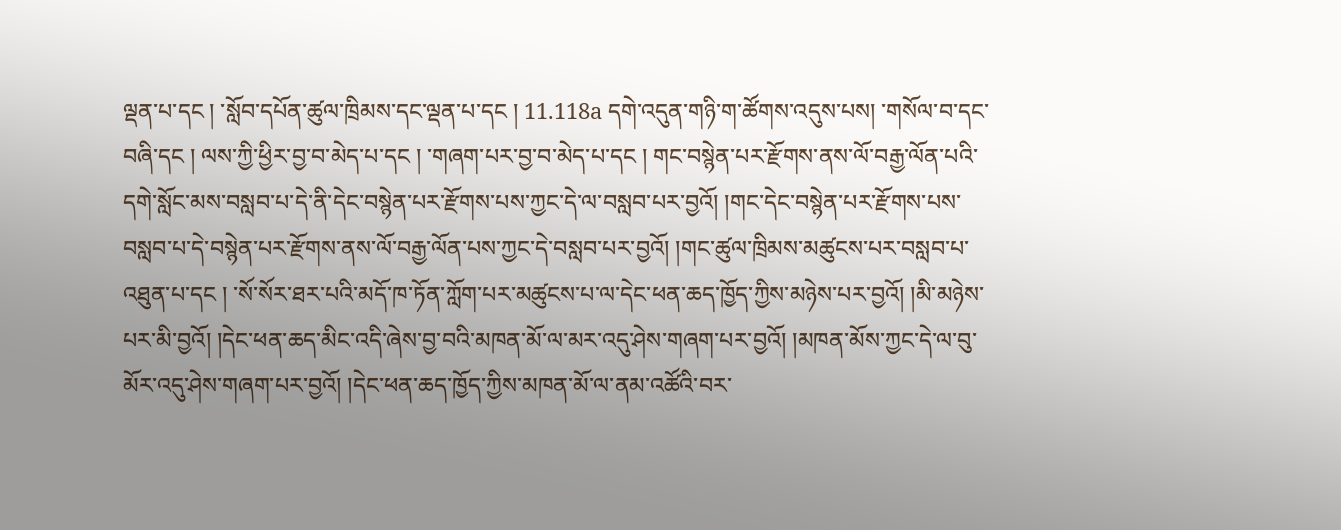ལྡན་པ་དང ། ་སློབ་དཔོན་ཚུལ་ཁྲིམས་དང་ལྡན་པ་དང ། 11.118a དགེ་འདུན་གཉི་ག་ཚོགས་འདུས་པས། ་གསོལ་བ་དང་བཞི་དང ། ལས་ཀྱི་ཕྱིར་བྱ་བ་མེད་པ་དང ། ་གཞག་པར་བྱ་བ་མེད་པ་དང ། གང་བསྙེན་པར་རྫོགས་ནས་ལོ་བརྒྱ་ལོན་པའི་དགེ་སློང་མས་བསླབ་པ་དེ་ནི་དེང་བསྙེན་པར་རྫོགས་པས་ཀྱང་དེ་ལ་བསླབ་པར་བྱའོ། །གང་དེང་བསྙེན་པར་རྫོགས་པས་བསླབ་པ་དེ་བསྙེན་པར་རྫོགས་ནས་ལོ་བརྒྱ་ལོན་པས་ཀྱང་དེ་བསླབ་པར་བྱའོ། །གང་ཚུལ་ཁྲིམས་མཚུངས་པར་བསླབ་པ་འཐུན་པ་དང ། ་སོ་སོར་ཐར་པའི་མདོ་ཁ་ཏོན་ཀློག་པར་མཚུངས་པ་ལ་དེང་ཕན་ཆད་ཁྱོད་ཀྱིས་མཉེས་པར་བྱའོ། །མི་མཉེས་པར་མི་བྱའོ། །དེང་ཕན་ཆད་མིང་འདི་ཞེས་བྱ་བའི་མཁན་མོ་ལ་མར་འདུ་ཤེས་གཞག་པར་བྱའོ། །མཁན་མོས་ཀྱང་དེ་ལ་བུ་མོར་འདུ་ཤེས་གཞག་པར་བྱའོ། །དེང་ཕན་ཆད་ཁྱོད་ཀྱིས་མཁན་མོ་ལ་ནམ་འཚོའི་བར་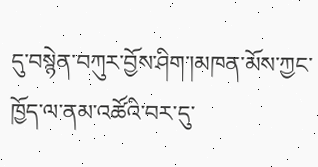དུ་བསྙེན་བཀུར་བྱོས་ཤིག་།མཁན་མོས་ཀྱང་ཁྱོད་ལ་ནམ་འཚོའི་བར་དུ་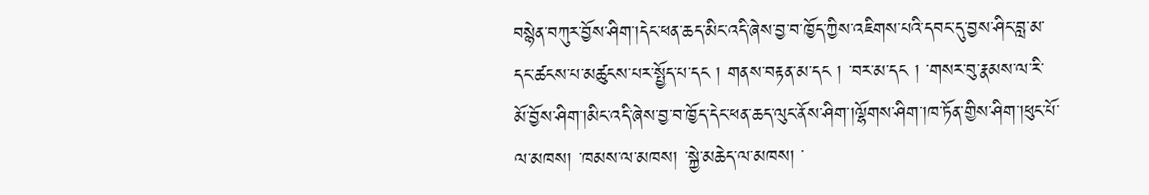བསྙེན་བཀུར་བྱོས་ཤིག་།དེང་ཕན་ཆད་མིང་འདི་ཞེས་བྱ་བ་ཁྱོད་ཀྱིས་འཇིགས་པའི་དབང་དུ་བྱས་ཤིང་བླ་མ་དང་ཚངས་པ་མཚུངས་པར་སྤྱོད་པ་དང ། གནས་བརྟན་མ་དང ། ་བར་མ་དང ། ་གསར་བུ་རྣམས་ལ་རི་མོ་བྱོས་ཤིག་།མིང་འདི་ཞེས་བྱ་བ་ཁྱོད་དེང་ཕན་ཆད་ལུང་ནོས་ཤིག་།ལྷོགས་ཤིག་།ཁ་ཏོན་གྱིས་ཤིག་།ཕུང་པོ་ལ་མཁས། ་ཁམས་ལ་མཁས། ་སྐྱེ་མཆེད་ལ་མཁས། ་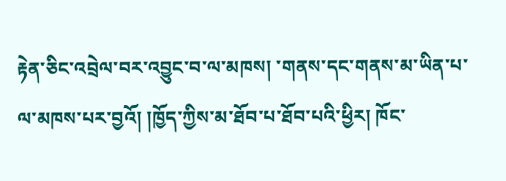རྟེན་ཅིང་འབྲེལ་བར་འབྱུང་བ་ལ་མཁས། ་གནས་དང་གནས་མ་ཡིན་པ་ལ་མཁས་པར་བྱའོ། །ཁྱོད་ཀྱིས་མ་ཐོབ་པ་ཐོབ་པའི་ཕྱིར། ཁོང་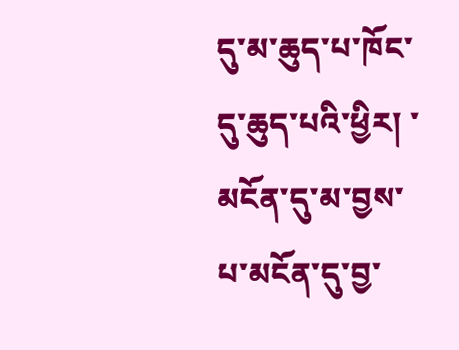དུ་མ་ཆུད་པ་ཁོང་དུ་ཆུད་པའི་ཕྱིར། ་མངོན་དུ་མ་བྱས་པ་མངོན་དུ་བྱ་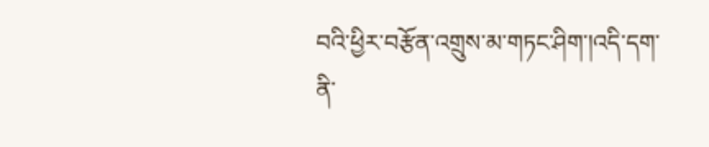བའི་ཕྱིར་བརྩོན་འགྲུས་མ་གཏང་ཤིག་།འདི་དག་ནི་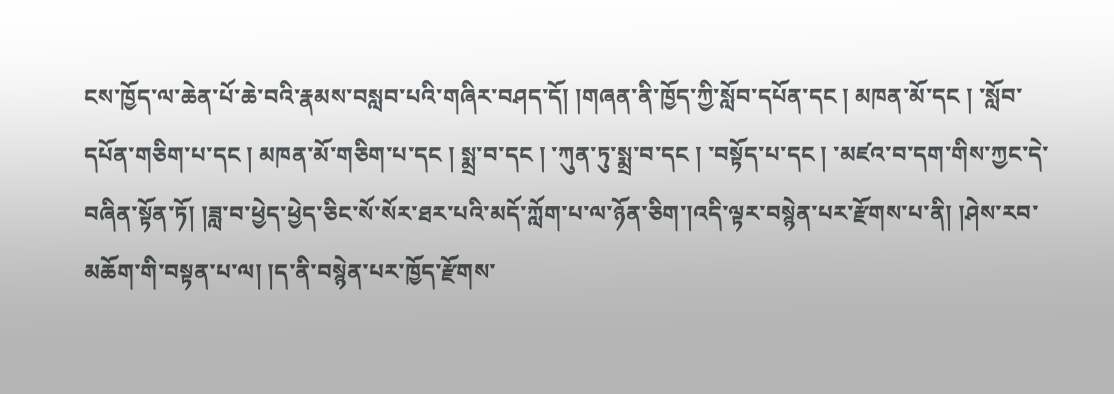ངས་ཁྱོད་ལ་ཆེན་པོ་ཆེ་བའི་རྣམས་བསླབ་པའི་གཞིར་བཤད་དོ། །གཞན་ནི་ཁྱོད་ཀྱི་སློབ་དཔོན་དང ། མཁན་མོ་དང ། ་སློབ་དཔོན་གཅིག་པ་དང ། མཁན་མོ་གཅིག་པ་དང ། སྨྲ་བ་དང ། ་ཀུན་ཏུ་སྨྲ་བ་དང ། ་བསྟོད་པ་དང ། ་མཛའ་བ་དག་གིས་ཀྱང་དེ་བཞིན་སྟོན་ཏོ། །ཟླ་བ་ཕྱེད་ཕྱེད་ཅིང་སོ་སོར་ཐར་པའི་མདོ་ཀློག་པ་ལ་ཉོན་ཅིག་།འདི་ལྟར་བསྙེན་པར་རྫོགས་པ་ནི། །ཤེས་རབ་མཆོག་གི་བསྟན་པ་ལ། །ད་ནི་བསྙེན་པར་ཁྱོད་རྫོགས་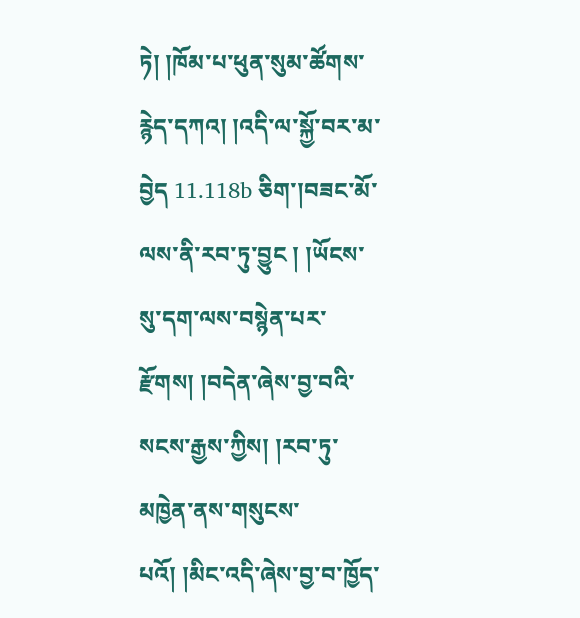ཏེ། །ཁོམ་པ་ཕུན་སུམ་ཚོགས་རྙེད་དཀའ། །འདི་ལ་སྐྱོ་བར་མ་བྱེད 11.118b ཅིག་།བཟང་མོ་ལས་ནི་རབ་ཏུ་བྱུང ། །ཡོངས་སུ་དག་ལས་བསྙེན་པར་རྫོགས། །བདེན་ཞེས་བྱ་བའི་སངས་རྒྱས་ཀྱིས། །རབ་ཏུ་མཁྱེན་ནས་གསུངས་པའོ། །མིང་འདི་ཞེས་བྱ་བ་ཁྱོད་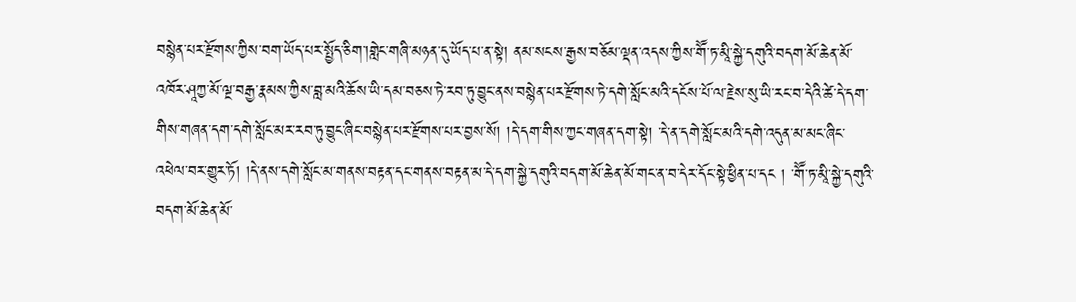བསྙེན་པར་རྫོགས་ཀྱིས་བག་ཡོད་པར་སྤྱོད་ཅིག་།གླེང་གཞི་མཉན་དུ་ཡོད་པ་ན་སྟེ། ནམ་སངས་རྒྱས་བཅོམ་ལྡན་འདས་ཀྱིས་གཽ་ཏ་མཱི་སྐྱེ་དགུའི་བདག་མོ་ཆེན་མོ་འཁོར་ཤཱཀྱ་མོ་ལྔ་བརྒྱ་རྣམས་ཀྱིས་བླ་མའི་ཆོས་ཡི་དམ་བཅས་ཏེ་རབ་ཏུ་བྱུང་ནས་བསྙེན་པར་རྫོགས་ཏེ་དགེ་སློང་མའི་དངོས་པོ་ལ་རྗེས་སུ་ཡི་རང་བ་དེའི་ཚེ་དེ་དག་གིས་གཞན་དག་དགེ་སློང་མར་རབ་ཏུ་བྱུང་ཞིང་བསྙེན་པར་རྫོགས་པར་བྱས་སོ། །དེ་དག་གིས་ཀྱང་གཞན་དག་སྟེ། ་དེ་ན་དགེ་སློང་མའི་དགེ་འདུན་མ་མང་ཞིང་འཕེལ་བར་གྱུར་ཏོ། །དེ་ནས་དགེ་སློང་མ་གནས་བརྟན་དང་གནས་བརྟན་མ་དེ་དག་སྐྱེ་དགུའི་བདག་མོ་ཆེན་མོ་གང་ན་བ་དེར་དོང་སྟེ་ཕྱིན་པ་དང ། ་གཽ་ཏ་མཱི་སྐྱེ་དགུའི་བདག་མོ་ཆེན་མོ་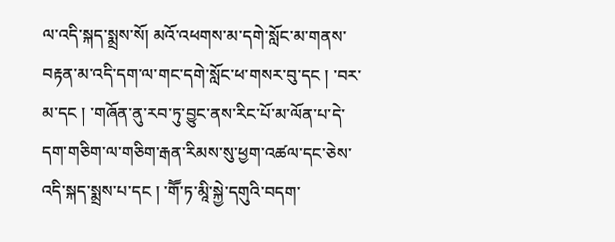ལ་འདི་སྐད་སྨྲས་སོ། མའོ་འཕགས་མ་དགེ་སློང་མ་གནས་བརྟན་མ་འདི་དག་ལ་གང་དགེ་སློང་ཕ་གསར་བུ་དང ། ་བར་མ་དང ། ་གཞོན་ནུ་རབ་ཏུ་བྱུང་ནས་རིང་པོ་མ་ལོན་པ་དེ་དག་གཅིག་ལ་གཅིག་རྒན་རིམས་སུ་ཕྱག་འཚལ་དང་ཅེས་འདི་སྐད་སྨྲས་པ་དང ། ་གཽ་ཏ་མཱི་སྐྱེ་དགུའི་བདག་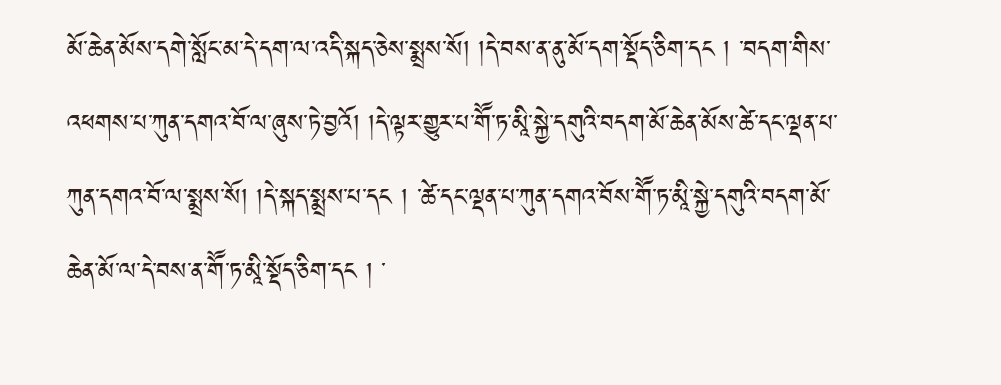མོ་ཆེན་མོས་དགེ་སློང་མ་དེ་དག་ལ་འདི་སྐད་ཅེས་སྨྲས་སོ། །དེ་བས་ན་ནུ་མོ་དག་སྡོད་ཅིག་དང ། ་བདག་གིས་འཕགས་པ་ཀུན་དགའ་བོ་ལ་ཞུས་ཏེ་བྱའོ། །དེ་ལྟར་གྱུར་པ་གཽ་ཏ་མཱི་སྐྱེ་དགུའི་བདག་མོ་ཆེན་མོས་ཚེ་དང་ལྡན་པ་ཀུན་དགའ་བོ་ལ་སྨྲས་སོ། །དེ་སྐད་སྨྲས་པ་དང ། ་ཚེ་དང་ལྡན་པ་ཀུན་དགའ་བོས་གཽ་ཏ་མཱི་སྐྱེ་དགུའི་བདག་མོ་ཆེན་མོ་ལ་དེ་བས་ན་གཽ་ཏ་མཱི་སྡོད་ཅིག་དང ། ་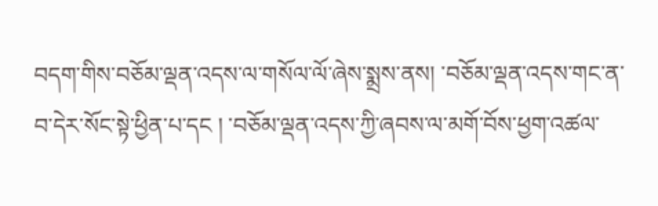བདག་གིས་བཅོམ་ལྡན་འདས་ལ་གསོལ་ལོ་ཞེས་སྨྲས་ནས། ་བཅོམ་ལྡན་འདས་གང་ན་བ་དེར་སོང་སྟེ་ཕྱིན་པ་དང ། ་བཅོམ་ལྡན་འདས་ཀྱི་ཞབས་ལ་མགོ་བོས་ཕྱག་འཚལ་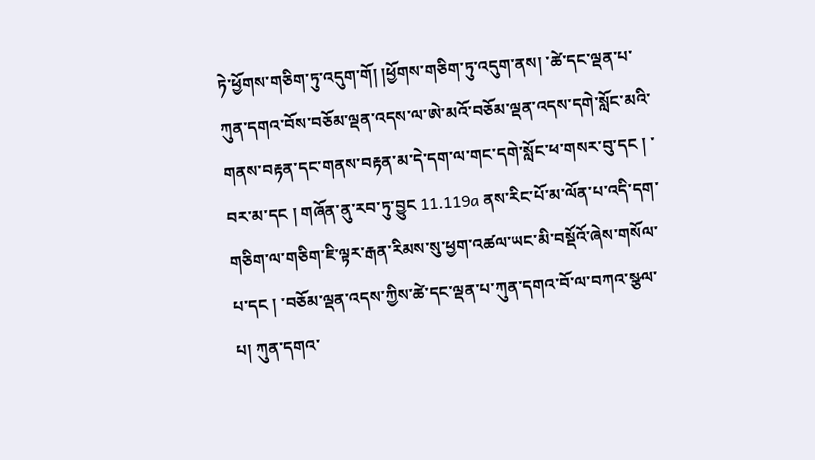ཏེ་ཕྱོགས་གཅིག་ཏུ་འདུག་གོ། །ཕྱོགས་གཅིག་ཏུ་འདུག་ནས། ་ཚེ་དང་ལྡན་པ་ཀུན་དགའ་བོས་བཅོམ་ལྡན་འདས་ལ་ཨེ་མའོ་བཅོམ་ལྡན་འདས་དགེ་སློང་མའི་གནས་བརྟན་དང་གནས་བརྟན་མ་དེ་དག་ལ་གང་དགེ་སློང་ཕ་གསར་བུ་དང ། ་བར་མ་དང ། གཞོན་ནུ་རབ་ཏུ་བྱུང 11.119a ནས་རིང་པོ་མ་ལོན་པ་འདི་དག་གཅིག་ལ་གཅིག་ཇི་ལྟར་རྒན་རིམས་སུ་ཕྱག་འཚལ་ཡང་མི་བསྡོའོ་ཞེས་གསོལ་པ་དང ། ་བཅོམ་ལྡན་འདས་ཀྱིས་ཚེ་དང་ལྡན་པ་ཀུན་དགའ་བོ་ལ་བཀའ་སྩལ་པ། ཀུན་དགའ་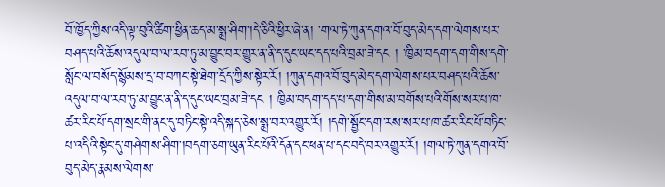བོ་ཁྱོད་ཀྱིས་འདི་ལྟ་བུའི་ཚིག་ཕྱིན་ཆད་མ་སྨྲ་ཤིག་།དེ་ཅིའི་ཕྱིར་ཞེ་ན། ་གལ་ཏེ་ཀུན་དགའ་བོ་བུད་མེད་དག་ལེགས་པར་བཤད་པའི་ཆོས་འདུལ་བ་ལ་རབ་ཏུ་མ་བྱུང་བར་གྱུར་ན་ནི་ད་དུང་ཡང་དད་པའི་བྲམ་ཟེ་དང ། ་ཁྱིམ་བདག་དག་གིས་དགེ་སློང་ལ་བསོད་སྙོམས་དྲ་བ་བཀང་སྟེ་ཐེག་དྲོད་ཀྱིས་སྟེར་རོ། །ཀུན་དགའ་བོ་བུད་མེད་དག་ལེགས་པར་བཤད་པའི་ཆོས་འདུལ་བ་ལ་རབ་ཏུ་མ་བྱུང་ན་ནི་ད་དུང་ཡང་བྲམ་ཟེ་དང ། ཁྱིམ་བདག་དད་པ་དག་གིས་མ་བགོས་པའི་གོས་སར་པ་ཁ་ཚར་རིང་པོ་དག་སྲང་གི་ནང་དུ་བཏིང་སྟེ་འདི་སྐད་ཅེས་སྨྲ་བར་འགྱུར་རོ། །དགེ་སྦྱོང་དག་རས་སར་པ་ཁ་ཚར་རིང་པོ་བཏིང་པ་འདིའི་སྟེང་དུ་གཤེགས་ཤིག་།བདག་ཅག་ཡུན་རིང་པོའི་དོན་དང་ཕན་པ་དང་བདེ་བར་འགྱུར་རོ། །གལ་ཏེ་ཀུན་དགའ་བོ་བུད་མེད་རྣམས་ལེགས་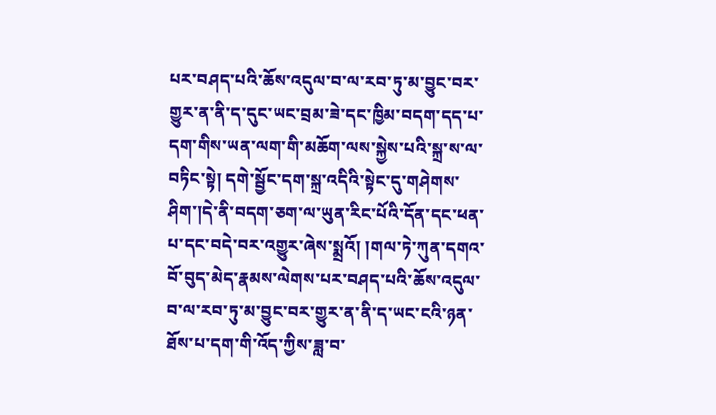པར་བཤད་པའི་ཆོས་འདུལ་བ་ལ་རབ་ཏུ་མ་བྱུང་བར་གྱུར་ན་ནི་ད་དུང་ཡང་བྲམ་ཟེ་དང་ཁྱིམ་བདག་དད་པ་དག་གིས་ཡན་ལག་གི་མཆོག་ལས་སྐྱེས་པའི་སྐྲ་ས་ལ་བཏིང་སྟེ། དགེ་སྦྱོང་དག་སྐྲ་འདིའི་སྟེང་དུ་གཤེགས་ཤིག་།དེ་ནི་བདག་ཅག་ལ་ཡུན་རིང་པོའི་དོན་དང་ཕན་པ་དང་བདེ་བར་འགྱུར་ཞེས་སྨྲའོ། །གལ་ཏེ་ཀུན་དགའ་བོ་བུད་མེད་རྣམས་ལེགས་པར་བཤད་པའི་ཆོས་འདུལ་བ་ལ་རབ་ཏུ་མ་བྱུང་བར་གྱུར་ན་ནི་ད་ཡང་ངའི་ཉན་ཐོས་པ་དག་གི་འོད་ཀྱིས་ཟླ་བ་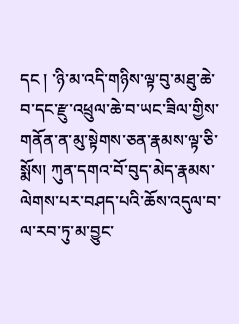དང ། ་ཉི་མ་འདི་གཉིས་ལྟ་བུ་མཐུ་ཆེ་བ་དང་རྫུ་འཕྲུལ་ཆེ་བ་ཡང་ཟིལ་གྱིས་གནོན་ན་མུ་སྟེགས་ཅན་རྣམས་ལྟ་ཅི་སྨོས། ཀུན་དགའ་བོ་བུད་མེད་རྣམས་ལེགས་པར་བཤད་པའི་ཆོས་འདུལ་བ་ལ་རབ་ཏུ་མ་བྱུང་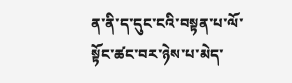ན་ནི་ད་དུང་ངའི་བསྟན་པ་ལོ་སྟོང་ཚང་བར་ཉེས་པ་མེད་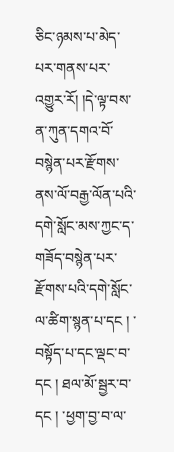ཅིང་ཉམས་པ་མེད་པར་གནས་པར་འགྱུར་རོ། །དེ་ལྟ་བས་ན་ཀུན་དགའ་བོ་བསྙེན་པར་རྫོགས་ནས་ལོ་བརྒྱ་ལོན་པའི་དགེ་སློང་མས་ཀྱང་ད་གཟོད་བསྙེན་པར་རྫོགས་པའི་དགེ་སློང་ལ་ཚིག་སྙན་པ་དང ། ་བསྟོད་པ་དང་ལྡང་བ་དང ། ཐལ་མོ་སྦྱར་བ་དང ། ་ཕྱག་བྱ་བ་ལ་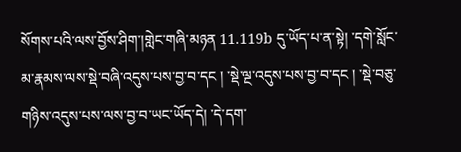སོགས་པའི་ལས་བྱོས་ཤིག་།གླེང་གཞི་མཉན 11.119b དུ་ཡོད་པ་ན་སྟེ། ་དགེ་སློང་མ་རྣམས་ལས་སྡེ་བཞི་འདུས་པས་བྱ་བ་དང ། ་སྡེ་ལྔ་འདུས་པས་བྱ་བ་དང ། ་སྡེ་བཅུ་གཉིས་འདུས་པས་ལས་བྱ་བ་ཡང་ཡོད་དེ། ་དེ་དག་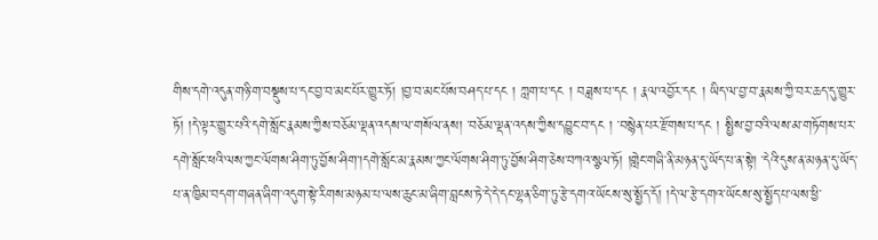གིས་དགེ་འདུན་གཉི་ག་བསྡུས་པ་དང་བྱ་བ་མང་པོར་གྱུར་ཏོ། །བྱ་བ་མང་པོས་བཤད་པ་དང ། ཀླག་པ་དང ། བཟླས་པ་དང ། རྣལ་འབྱོར་དང ། ཡིད་ལ་བྱ་བ་རྣམས་ཀྱི་བར་ཆད་དུ་གྱུར་ཏོ། །དེ་ལྟར་གྱུར་པའི་དགེ་སློང་རྣམས་ཀྱིས་བཅོམ་ལྡན་འདས་ལ་གསོལ་ནས། ་བཅོམ་ལྡན་འདས་ཀྱིས་དབྱུང་བ་དང ། ་བསྙེན་པར་རྫོགས་པ་དང ། སྤྱིས་བྱ་བའི་ལས་མ་གཏོགས་པར་དགེ་སློང་ཕའི་ལས་ཀྱང་ལོགས་ཤིག་ཏུ་བྱོས་ཤིག་།དགེ་སློང་མ་རྣམས་ཀྱང་ལོགས་ཤིག་ཏུ་བྱོས་ཤིག་ཅེས་བཀའ་སྩལ་ཏོ། །གླེང་གཞི་ནི་མཉན་དུ་ཡོད་པ་ན་སྟེ། ་དེའི་དུས་ན་མཉན་དུ་ཡོད་པ་ན་ཁྱིམ་བདག་གཞན་ཞིག་འདུག་སྟེ་རིགས་མཉམ་པ་ལས་ཆུང་མ་ཞིག་བླངས་ཏེ་དེ་དེ་དང་ལྷན་ཅིག་ཏུ་རྩེ་དགའ་ཡོངས་སུ་སྤྱོད་དོ། །དེ་ལ་རྩེ་དགའ་ཡོངས་སུ་སྤྱོད་པ་ལས་ཕྱི་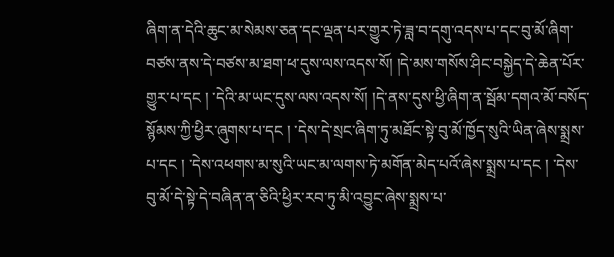ཞིག་ན་དེའི་ཆུང་མ་སེམས་ཅན་དང་ལྡན་པར་གྱུར་ཏེ་ཟླ་བ་དགུ་འདས་པ་དང་བུ་མོ་ཞིག་བཙས་ནས་དེ་བཙས་མ་ཐག་ཕ་དུས་ལས་འདས་སོ། །དེ་མས་གསོས་ཤིང་བསྐྱེད་དེ་ཆེན་པོར་གྱུར་པ་དང ། ་དེའི་མ་ཡང་དུས་ལས་འདས་སོ། །དེ་ནས་དུས་ཕྱི་ཞིག་ན་སྦོམ་དགའ་མོ་བསོད་སྙོམས་ཀྱི་ཕྱིར་ཞུགས་པ་དང ། ་དེས་དེ་སྲང་ཞིག་ཏུ་མཐོང་སྟེ་བུ་མོ་ཁྱོད་སུའི་ཡིན་ཞེས་སྨྲས་པ་དང ། ་དེས་འཕགས་མ་སུའི་ཡང་མ་ལགས་ཏེ་མགོན་མེད་པའོ་ཞེས་སྨྲས་པ་དང ། ་དེས་བུ་མོ་དེ་སྟེ་དེ་བཞིན་ན་ཅིའི་ཕྱིར་རབ་ཏུ་མི་འབྱུང་ཞེས་སྨྲས་པ་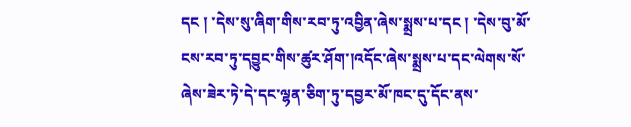དང ། ་དེས་སུ་ཞིག་གིས་རབ་ཏུ་འབྱིན་ཞེས་སྨྲས་པ་དང ། ་དེས་བུ་མོ་ངས་རབ་ཏུ་དབྱུང་གིས་ཚུར་ཤོག་།འདོང་ཞེས་སྨྲས་པ་དང་ལེགས་སོ་ཞེས་ཟེར་ཏེ་དེ་དང་ལྷན་ཅིག་ཏུ་དབྱར་མོ་ཁང་དུ་དོང་ནས་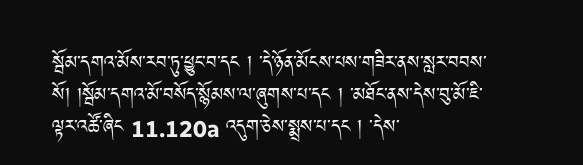སྦོམ་དགའ་མོས་རབ་ཏུ་ཕྱུང་བ་དང ། ་དེ་ཉོན་མོངས་པས་གཟིར་ནས་སླར་བབས་སོ། །སྦོམ་དགའ་མོ་བསོད་སྙོམས་ལ་ཞུགས་པ་དང ། ་མཐོང་ནས་དེས་བུ་མོ་ཇི་ལྟར་འཚོ་ཞིང 11.120a འདུག་ཅེས་སྨྲས་པ་དང ། ་དེས་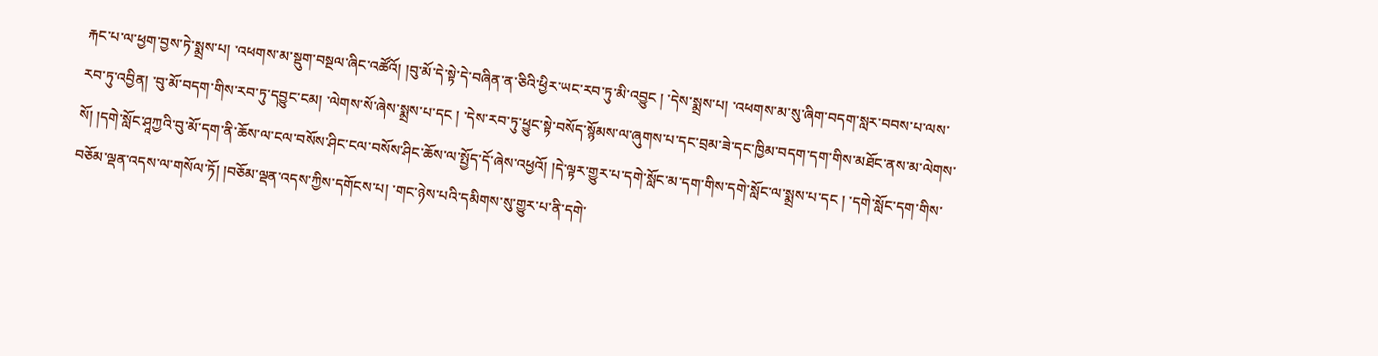རྐང་པ་ལ་ཕྱག་བྱས་ཏེ་སྨྲས་པ། ་འཕགས་མ་སྡུག་བསྔལ་ཞིང་འཚོའོ། །བུ་མོ་དེ་སྟེ་དེ་བཞིན་ན་ཅིའི་ཕྱིར་ཡང་རབ་ཏུ་མི་འབྱུང ། ་དེས་སྨྲས་པ། ་འཕགས་མ་སུ་ཞིག་བདག་སླར་བབས་པ་ལས་རབ་ཏུ་འབྱིན། ་བུ་མོ་བདག་གིས་རབ་ཏུ་དབྱུང་ངམ། ་ལེགས་སོ་ཞེས་སྨྲས་པ་དང ། ་དེས་རབ་ཏུ་ཕྱུང་སྟེ་བསོད་སྙོམས་ལ་ཞུགས་པ་དང་བྲམ་ཟེ་དང་ཁྱིམ་བདག་དག་གིས་མཐོང་ནས་མ་ལེགས་སོ། །དགེ་སློང་ཤཱཀྱའི་བུ་མོ་དག་ནི་ཆོས་ལ་ངལ་བསོས་ཤིང་ངལ་བསོས་ཤིང་ཆོས་ལ་སྤྱོད་དོ་ཞེས་འཕྱའོ། །དེ་ལྟར་གྱུར་པ་དགེ་སློང་མ་དག་གིས་དགེ་སློང་ལ་སྨྲས་པ་དང ། ་དགེ་སློང་དག་གིས་བཅོམ་ལྡན་འདས་ལ་གསོལ་ཏོ། །བཅོམ་ལྡན་འདས་ཀྱིས་དགོངས་པ། ་གང་ཉེས་པའི་དམིགས་སུ་གྱུར་པ་ནི་དགེ་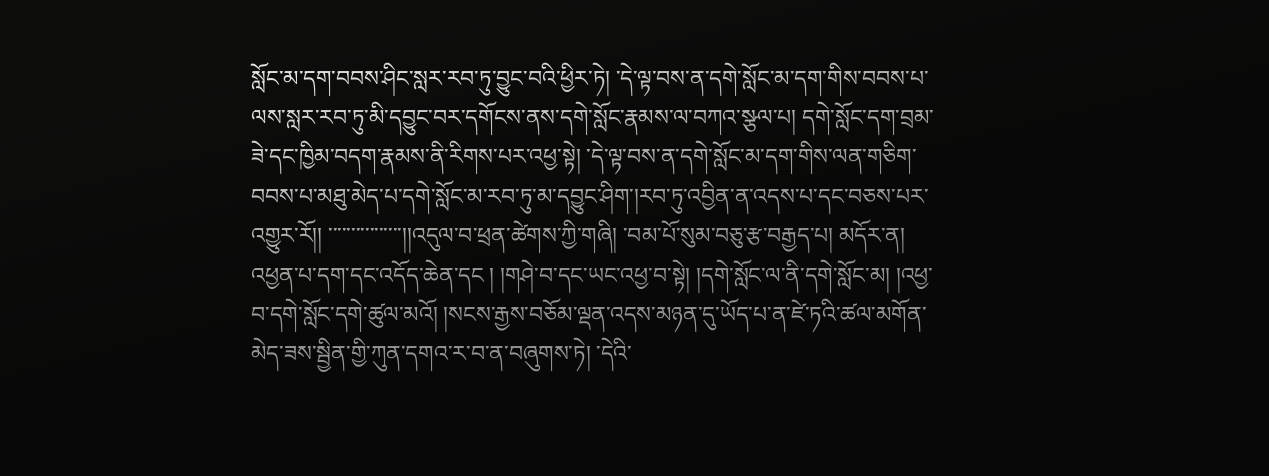སློང་མ་དག་བབས་ཤིང་སླར་རབ་ཏུ་བྱུང་བའི་ཕྱིར་ཏེ། ་དེ་ལྟ་བས་ན་དགེ་སློང་མ་དག་གིས་བབས་པ་ལས་སླར་རབ་ཏུ་མི་དབྱུང་བར་དགོངས་ནས་དགེ་སློང་རྣམས་ལ་བཀའ་སྩལ་པ། དགེ་སློང་དག་བྲམ་ཟེ་དང་ཁྱིམ་བདག་རྣམས་ནི་རིགས་པར་འཕྱ་སྟེ། ་དེ་ལྟ་བས་ན་དགེ་སློང་མ་དག་གིས་ལན་གཅིག་བབས་པ་མཐུ་མེད་པ་དགེ་སློང་མ་རབ་ཏུ་མ་དབྱུང་ཤིག་།རབ་ཏུ་འབྱིན་ན་འདས་པ་དང་བཅས་པར་འགྱུར་རོ།། ་་་་་་་་་་་་་་་་།།འདུལ་བ་ཕྲན་ཚེགས་ཀྱི་གཞི། ་བམ་པོ་སུམ་བཅུ་རྩ་བརྒྱད་པ། མདོར་ན། འཕྱན་པ་དག་དང་འདོད་ཆེན་དང ། །གཤེ་བ་དང་ཡང་འཕྱ་བ་སྟེ། །དགེ་སློང་ལ་ནི་དགེ་སློང་མ། །འཕྱ་བ་དགེ་སློང་དགེ་ཚུལ་མའོ། །སངས་རྒྱས་བཅོམ་ལྡན་འདས་མཉན་དུ་ཡོད་པ་ན་ཛེ་ཏའི་ཚལ་མགོན་མེད་ཟས་སྦྱིན་གྱི་ཀུན་དགའ་ར་བ་ན་བཞུགས་ཏེ། ་དེའི་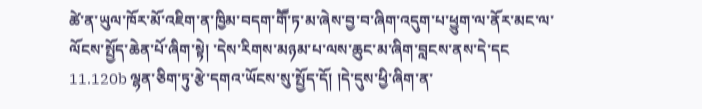ཚེ་ན་ཡུལ་ཁོར་མོ་འཇིག་ན་ཁྱིམ་བདག་གཽ་ཏ་མ་ཞེས་བྱ་བ་ཞིག་འདུག་པ་ཕྱུག་ལ་ནོར་མང་ལ་ལོངས་སྤྱོད་ཆེན་པོ་ཞིག་སྟེ། ་དེས་རིགས་མཉམ་པ་ལས་ཆུང་མ་ཞིག་བླངས་ནས་དེ་དང 11.120b ལྷན་ཅིག་ཏུ་རྩེ་དགའ་ཡོངས་སུ་སྤྱོད་དོ། །དེ་དུས་ཕྱི་ཞིག་ན་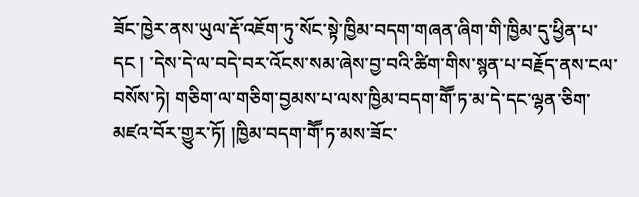ཟོང་ཁྱེར་ནས་ཡུལ་རྡོ་འཇོག་ཏུ་སོང་སྟེ་ཁྱིམ་བདག་གཞན་ཞིག་གི་ཁྱིམ་དུ་ཕྱིན་པ་དང ། ་དེས་དེ་ལ་བདེ་བར་འོངས་སམ་ཞེས་བྱ་བའི་ཚིག་གིས་སྙན་པ་བརྗོད་ནས་ངལ་བསོས་ཏེ། གཅིག་ལ་གཅིག་བྱམས་པ་ལས་ཁྱིམ་བདག་གཽ་ཏ་མ་དེ་དང་ལྷན་ཅིག་མཛའ་བོར་གྱུར་ཏོ། །ཁྱིམ་བདག་གཽ་ཏ་མས་ཟོང་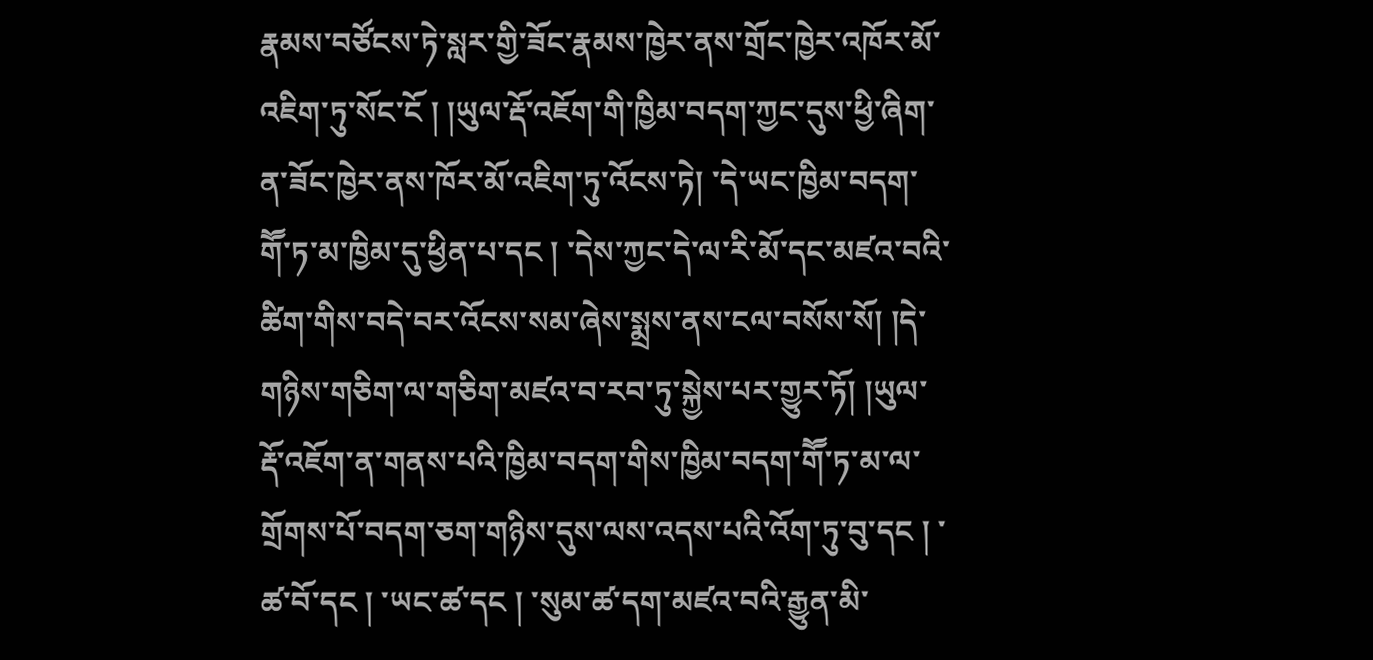རྣམས་བཙོངས་ཏེ་སླར་གྱི་ཟོང་རྣམས་ཁྱེར་ནས་གྲོང་ཁྱེར་འཁོར་མོ་འཇིག་ཏུ་སོང་ངོ ། །ཡུལ་རྡོ་འཇོག་གི་ཁྱིམ་བདག་ཀྱང་དུས་ཕྱི་ཞིག་ན་ཟོང་ཁྱེར་ནས་ཁོར་མོ་འཇིག་ཏུ་འོངས་ཏེ། ་དེ་ཡང་ཁྱིམ་བདག་གཽ་ཏ་མ་ཁྱིམ་དུ་ཕྱིན་པ་དང ། ་དེས་ཀྱང་དེ་ལ་རི་མོ་དང་མཛའ་བའི་ཚིག་གིས་བདེ་བར་འོངས་སམ་ཞེས་སྨྲས་ནས་ངལ་བསོས་སོ། །དེ་གཉིས་གཅིག་ལ་གཅིག་མཛའ་བ་རབ་ཏུ་སྐྱེས་པར་གྱུར་ཏོ། །ཡུལ་རྡོ་འཇོག་ན་གནས་པའི་ཁྱིམ་བདག་གིས་ཁྱིམ་བདག་གཽ་ཏ་མ་ལ་གྲོགས་པོ་བདག་ཅག་གཉིས་དུས་ལས་འདས་པའི་འོག་ཏུ་བུ་དང ། ་ཚ་བོ་དང ། ་ཡང་ཚ་དང ། ་སུམ་ཚ་དག་མཛའ་བའི་རྒྱུན་མི་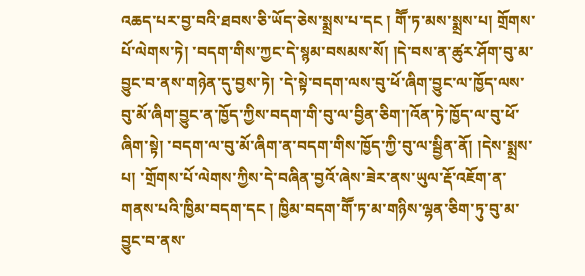འཆད་པར་བྱ་བའི་ཐབས་ཅི་ཡོད་ཅེས་སྨྲས་པ་དང ། གཽ་ཏ་མས་སྨྲས་པ། གྲོགས་པོ་ལེགས་ཏེ། ་བདག་གིས་ཀྱང་དེ་སྙམ་བསམས་སོ། །དེ་བས་ན་ཚུར་ཤོག་བུ་མ་བྱུང་བ་ནས་གཉེན་དུ་བྱས་ཏེ། ་དེ་སྟེ་བདག་ལས་བུ་ཕོ་ཞིག་བྱུང་ལ་ཁྱོད་ལས་བུ་མོ་ཞིག་བྱུང་ན་ཁྱོད་ཀྱིས་བདག་གི་བུ་ལ་བྱིན་ཅིག་།འོན་ཏེ་ཁྱོད་ལ་བུ་ཕོ་ཞིག་སྟེ། ་བདག་ལ་བུ་མོ་ཞིག་ན་བདག་གིས་ཁྱོད་ཀྱི་བུ་ལ་སྦྱིན་ནོ། །དེས་སྨྲས་པ། ་གྲོགས་པོ་ལེགས་ཀྱིས་དེ་བཞིན་བྱའོ་ཞེས་ཟེར་ནས་ཡུལ་རྡོ་འཇོག་ན་གནས་པའི་ཁྱིམ་བདག་དང ། ཁྱིམ་བདག་གཽ་ཏ་མ་གཉིས་ལྷན་ཅིག་ཏུ་བུ་མ་བྱུང་བ་ནས་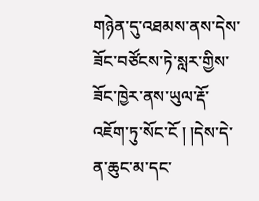གཉེན་དུ་འཐམས་ནས་དེས་ཟོང་བཙོངས་ཏེ་སླར་གྱིས་ཟོང་ཁྱེར་ནས་ཡུལ་རྡོ་འཇོག་ཏུ་སོང་ངོ ། །དེས་དེ་ན་ཆུང་མ་དང་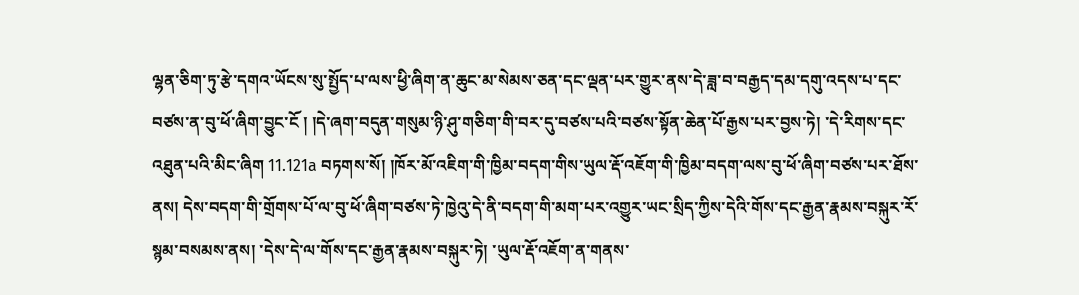ལྷན་ཅིག་ཏུ་རྩེ་དགའ་ཡོངས་སུ་སྤྱོད་པ་ལས་ཕྱི་ཞིག་ན་ཆུང་མ་སེམས་ཅན་དང་ལྡན་པར་གྱུར་ནས་དེ་ཟླ་བ་བརྒྱད་དམ་དགུ་འདས་པ་དང་བཙས་ན་བུ་ཕོ་ཞིག་བྱུང་ངོ ། །དེ་ཞག་བདུན་གསུམ་ཉི་ཤུ་གཅིག་གི་བར་དུ་བཙས་པའི་བཙས་སྟོན་ཆེན་པོ་རྒྱས་པར་བྱས་ཏེ། ་དེ་རིགས་དང་འཐུན་པའི་མིང་ཞིག 11.121a བཏགས་སོ། །ཁོར་མོ་འཇིག་གི་ཁྱིམ་བདག་གིས་ཡུལ་རྡོ་འཇོག་གི་ཁྱིམ་བདག་ལས་བུ་ཕོ་ཞིག་བཙས་པར་ཐོས་ནས། དེས་བདག་གི་གྲོགས་པོ་ལ་བུ་ཕོ་ཞིག་བཙས་ཏེ་ཁྱེའུ་དེ་ནི་བདག་གི་མག་པར་འགྱུར་ཡང་སྲིད་ཀྱིས་དེའི་གོས་དང་རྒྱན་རྣམས་བསྐུར་རོ་སྙམ་བསམས་ནས། ་དེས་དེ་ལ་གོས་དང་རྒྱན་རྣམས་བསྐུར་ཏེ། ་ཡུལ་རྡོ་འཇོག་ན་གནས་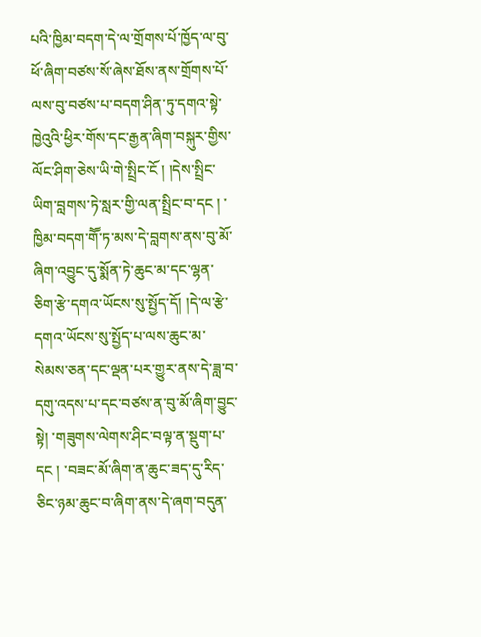པའི་ཁྱིམ་བདག་དེ་ལ་གྲོགས་པོ་ཁྱོད་ལ་བུ་ཕོ་ཞིག་བཙས་སོ་ཞེས་ཐོས་ནས་གྲོགས་པོ་ལས་བུ་བཙས་པ་བདག་ཤིན་ཏུ་དགའ་སྟེ་ཁྱེའུའི་ཕྱིར་གོས་དང་རྒྱན་ཞིག་བསྐུར་གྱིས་ལོང་ཤིག་ཅེས་ཡི་གེ་སྤྲིང་ངོ ། །དེས་སྤྲིང་ཡིག་བླགས་ཏེ་སླར་གྱི་ལན་སྤྲིང་བ་དང ། ་ཁྱིམ་བདག་གཽ་ཏ་མས་དེ་བླགས་ནས་བུ་མོ་ཞིག་འབྱུང་དུ་སྨོན་ཏེ་ཆུང་མ་དང་ལྷན་ཅིག་རྩེ་དགའ་ཡོངས་སུ་སྤྱོད་དོ། །དེ་ལ་རྩེ་དགའ་ཡོངས་སུ་སྤྱོད་པ་ལས་ཆུང་མ་སེམས་ཅན་དང་ལྡན་པར་གྱུར་ནས་དེ་ཟླ་བ་དགུ་འདས་པ་དང་བཙས་ན་བུ་མོ་ཞིག་བྱུང་སྟེ། ་གཟུགས་ལེགས་ཤིང་བལྟ་ན་སྡུག་པ་དང ། ་བཟང་མོ་ཞིག་ན་ཆུང་ཟད་དུ་རིད་ཅིང་ཉམ་ཆུང་བ་ཞིག་ནས་དེ་ཞག་བདུན་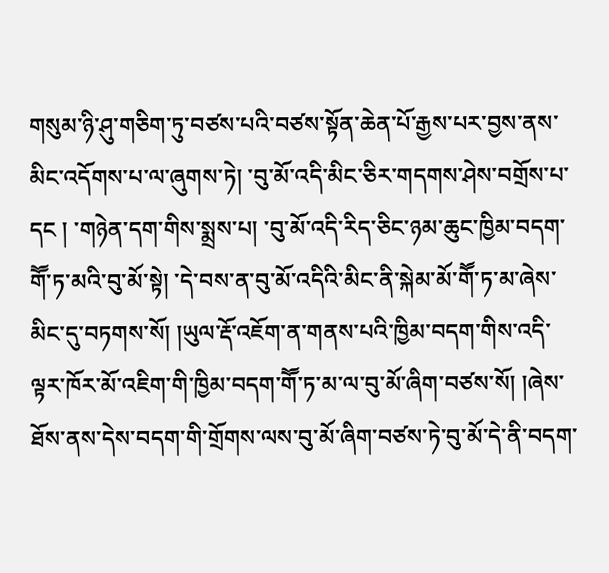གསུམ་ཉི་ཤུ་གཅིག་ཏུ་བཙས་པའི་བཙས་སྟོན་ཆེན་པོ་རྒྱས་པར་བྱས་ནས་མིང་འདོགས་པ་ལ་ཞུགས་ཏེ། ་བུ་མོ་འདི་མིང་ཅིར་གདགས་ཤེས་བགྲོས་པ་དང ། ་གཉེན་དག་གིས་སྨྲས་པ། ་བུ་མོ་འདི་རིད་ཅིང་ཉམ་ཆུང་ཁྱིམ་བདག་གཽ་ཏ་མའི་བུ་མོ་སྟེ། ་དེ་བས་ན་བུ་མོ་འདིའི་མིང་ནི་སྐེམ་མོ་གཽ་ཏ་མ་ཞེས་མིང་དུ་བཏགས་སོ། །ཡུལ་རྡོ་འཇོག་ན་གནས་པའི་ཁྱིམ་བདག་གིས་འདི་ལྟར་ཁོར་མོ་འཇིག་གི་ཁྱིམ་བདག་གཽ་ཏ་མ་ལ་བུ་མོ་ཞིག་བཙས་སོ། །ཞེས་ཐོས་ནས་དེས་བདག་གི་གྲོགས་ལས་བུ་མོ་ཞིག་བཙས་ཏེ་བུ་མོ་དེ་ནི་བདག་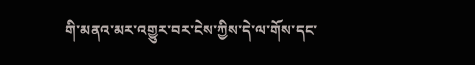གི་མནའ་མར་འགྱུར་བར་ངེས་ཀྱིས་དེ་ལ་གོས་དང་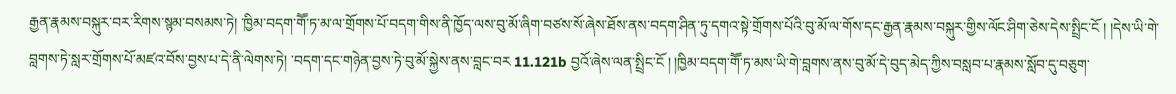རྒྱན་རྣམས་བསྐུར་བར་རིགས་སྙམ་བསམས་ཏེ། ་ཁྱིམ་བདག་གཽ་ཏ་མ་ལ་གྲོགས་པོ་བདག་གིས་ནི་ཁྱོད་ལས་བུ་མོ་ཞིག་བཙས་སོ་ཞེས་ཐོས་ནས་བདག་ཤིན་ཏུ་དགའ་སྟེ་གྲོགས་པོའི་བུ་མོ་ལ་གོས་དང་རྒྱན་རྣམས་བསྐུར་གྱིས་ལོང་ཤིག་ཅེས་དེས་སྤྲིང་ངོ ། །དེས་ཡི་གེ་བླགས་ཏེ་སླར་གྲོགས་པོ་མཛའ་བོས་བྱས་པ་དེ་ནི་ལེགས་ཏེ། ་བདག་དང་གཉེན་བྱས་ཏེ་བུ་མོ་སྐྱེས་ནས་བླང་བར 11.121b བྱའོ་ཞེས་ལན་སྤྲིང་ངོ ། །ཁྱིམ་བདག་གཽ་ཏ་མས་ཡི་གེ་བླགས་ནས་བུ་མོ་དེ་བུད་མེད་ཀྱིས་བསླབ་པ་རྣམས་སློབ་དུ་བཅུག་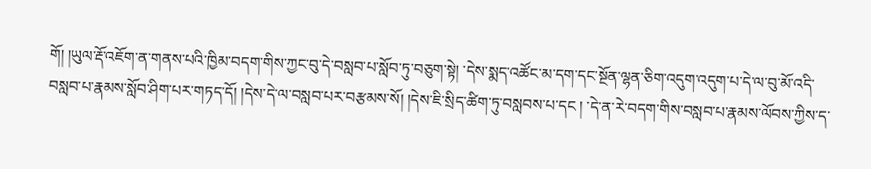གོ། །ཡུལ་རྡོ་འཇོག་ན་གནས་པའི་ཁྱིམ་བདག་གིས་ཀྱང་བུ་དེ་བསླབ་པ་སློབ་ཏུ་བཅུག་སྟེ། ་དེས་སྨད་འཚོང་མ་དག་དང་སྔོན་ལྷན་ཅིག་འདུག་འདུག་པ་དེ་ལ་བུ་མོ་འདི་བསླབ་པ་རྣམས་སློབ་ཤིག་པར་གཏད་དོ། །དེས་དེ་ལ་བསླབ་པར་བརྩམས་སོ། །དེས་ཇི་སྲིད་ཚིག་ཏུ་བསླབས་པ་དང ། ་དེ་ན་རེ་བདག་གིས་བསླབ་པ་རྣམས་ལོབས་ཀྱིས་ད་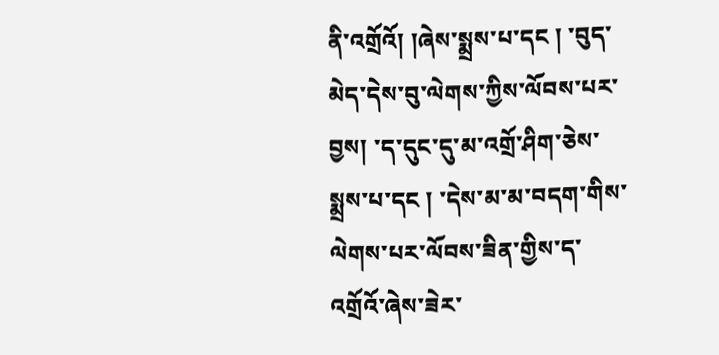ནི་འགྲོའོ། །ཞེས་སྨྲས་པ་དང ། ་བུད་མེད་དེས་བུ་ལེགས་ཀྱིས་ལོབས་པར་བྱས། ་ད་དུང་དུ་མ་འགྲོ་ཤིག་ཅེས་སྨྲས་པ་དང ། ་དེས་མ་མ་བདག་གིས་ལེགས་པར་ལོབས་ཟིན་གྱིས་ད་འགྲོའོ་ཞེས་ཟེར་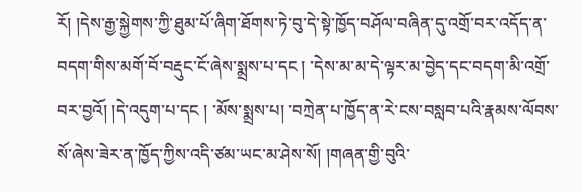རོ། །དེས་རྒྱ་སྐྱེགས་ཀྱི་ཐུམ་པོ་ཞིག་ཐོགས་ཏེ་བུ་དེ་སྟེ་ཁྱོད་བཤོལ་བཞིན་དུ་འགྲོ་བར་འདོད་ན་བདག་གིས་མགོ་བོ་བརྡུང་ངོ་ཞེས་སྨྲས་པ་དང ། ་དེས་མ་མ་དེ་ལྟར་མ་བྱེད་དང་བདག་མི་འགྲོ་བར་བྱའོ། །དེ་འདུག་པ་དང ། ་མོས་སྨྲས་པ། ་བཀྲེན་པ་ཁྱོད་ན་རེ་ངས་བསླབ་པའི་རྣམས་ལོབས་སོ་ཞེས་ཟེར་ན་ཁྱོད་ཀྱིས་འདི་ཙམ་ཡང་མ་ཤེས་སོ། །གཞན་གྱི་བུའི་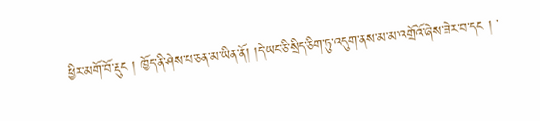ཕྱིར་མགོ་བོ་རྡུང ། ཁྱོད་ནི་ཤེས་པ་ཅན་མ་ཡིན་ནོ། །དེ་ཡང་ཅི་སྲིད་ཅིག་ཏུ་འདུག་ནས་མ་མ་འགྲོའོ་ཞེས་ཟེར་བ་དང ། ་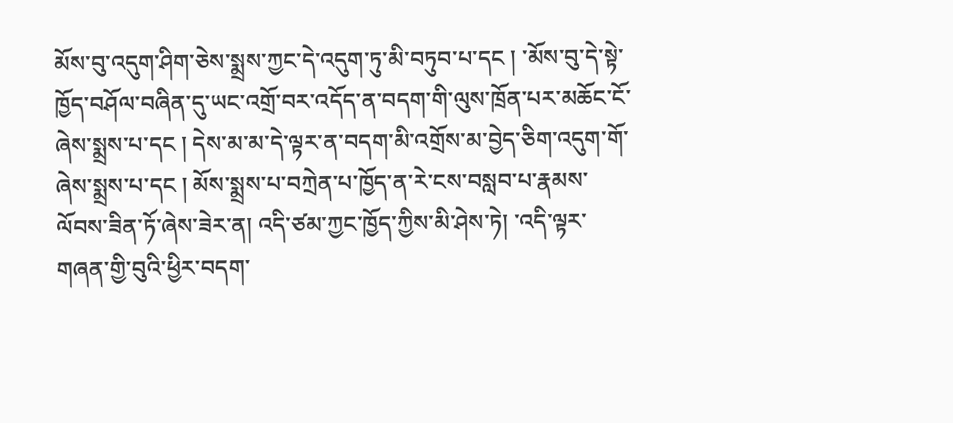མོས་བུ་འདུག་ཤིག་ཅེས་སྨྲས་ཀྱང་དེ་འདུག་ཏུ་མི་བཏུབ་པ་དང ། ་མོས་བུ་དེ་སྟེ་ཁྱོད་བཤོལ་བཞིན་དུ་ཡང་འགྲོ་བར་འདོད་ན་བདག་གི་ལུས་ཁྲོན་པར་མཆོང་ངོ་ཞེས་སྨྲས་པ་དང ། དེས་མ་མ་དེ་ལྟར་ན་བདག་མི་འགྲོས་མ་བྱེད་ཅིག་འདུག་གོ་ཞེས་སྨྲས་པ་དང ། མོས་སྨྲས་པ་བཀྲེན་པ་ཁྱོད་ན་རེ་ངས་བསླབ་པ་རྣམས་ལོབས་ཟིན་ཏོ་ཞེས་ཟེར་ན། འདི་ཙམ་ཀྱང་ཁྱོད་ཀྱིས་མི་ཤེས་ཏེ། ་འདི་ལྟར་གཞན་གྱི་བུའི་ཕྱིར་བདག་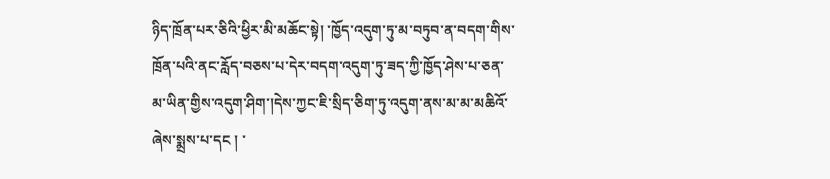ཉིད་ཁྲོན་པར་ཅིའི་ཕྱིར་མི་མཆོང་སྟེ། ་ཁྱོད་འདུག་ཏུ་མ་བཏུབ་ན་བདག་གིས་ཁྲོན་པའི་ནང་རློད་བཅས་པ་དེར་བདག་འདུག་ཏུ་ཟད་ཀྱི་ཁྱོད་ཤེས་པ་ཅན་མ་ཡིན་གྱིས་འདུག་ཤིག་།དེས་ཀྱང་ཇི་སྲིད་ཅིག་ཏུ་འདུག་ནས་མ་མ་མཆིའོ་ཞེས་སྨྲས་པ་དང ། ་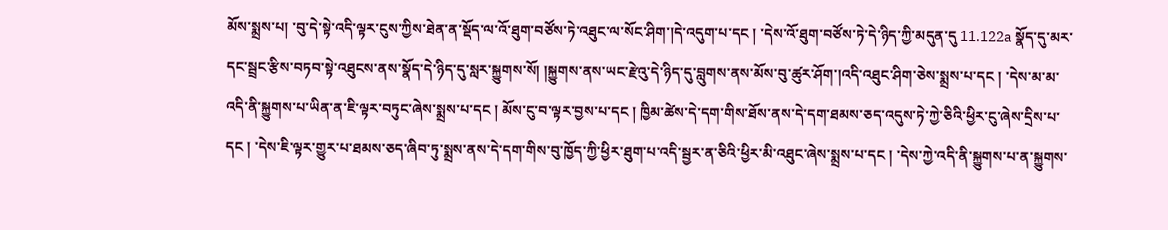མོས་སྨྲས་པ། ་བུ་དེ་སྟེ་འདི་ལྟར་ངུས་ཀྱིས་ཐེན་ན་སྡོད་ལ་འོ་ཐུག་བཙོས་ཏེ་འཐུང་ལ་སོང་ཤིག་།དེ་འདུག་པ་དང ། ་དེས་འོ་ཐུག་བཙོས་ཏེ་དེ་ཉིད་ཀྱི་མདུན་དུ 11.122a སྣོད་དུ་མར་དང་སྦྲང་རྩིས་བཏབ་སྟེ་འཐུངས་ནས་སྣོད་དེ་ཉིད་དུ་སླར་སྐྱུགས་སོ། །སྐྱུགས་ནས་ཡང་རྫེའུ་དེ་ཉིད་དུ་བླུགས་ནས་མོས་བུ་ཚུར་ཤོག་།འདི་འཐུང་ཤིག་ཅེས་སྨྲས་པ་དང ། ་དེས་མ་མ་འདི་ནི་སྐྱུགས་པ་ཡིན་ན་ཇི་ལྟར་བཏུང་ཞེས་སྨྲས་པ་དང ། མོས་ངུ་བ་ལྟར་བྱས་པ་དང ། ཁྱིམ་ཚེས་དེ་དག་གིས་ཐོས་ནས་དེ་དག་ཐམས་ཅད་འདུས་ཏེ་ཀྱེ་ཅིའི་ཕྱིར་ངུ་ཞེས་དྲིས་པ་དང ། ་དེས་ཇི་ལྟར་གྱུར་པ་ཐམས་ཅད་ཞིབ་ཏུ་སྨྲས་ནས་དེ་དག་གིས་བུ་ཁྱོད་ཀྱི་ཕྱིར་ཐུག་པ་འདི་སྦྱར་ན་ཅིའི་ཕྱིར་མི་འཐུང་ཞེས་སྨྲས་པ་དང ། ་དེས་ཀྱེ་འདི་ནི་སྐྱུགས་པ་ན་སྐྱུགས་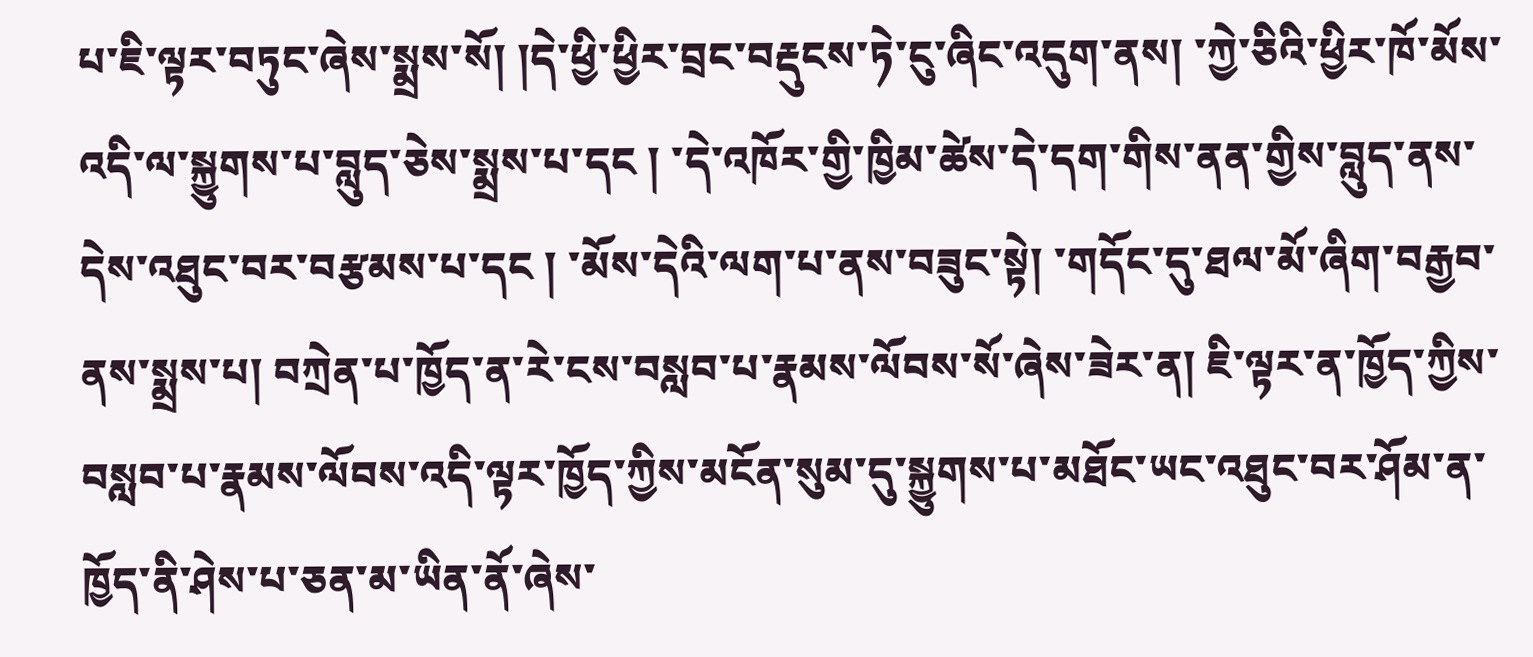པ་ཇི་ལྟར་བཏུང་ཞེས་སྨྲས་སོ། །དེ་ཕྱི་ཕྱིར་བྲང་བརྡུངས་ཏེ་ངུ་ཞིང་འདུག་ནས། ་ཀྱེ་ཅིའི་ཕྱིར་ཁོ་མོས་འདི་ལ་སྐྱུགས་པ་བླུད་ཅེས་སྨྲས་པ་དང ། ་དེ་འཁོར་གྱི་ཁྱིམ་ཚེས་དེ་དག་གིས་ནན་གྱིས་བླུད་ནས་དེས་འཐུང་བར་བརྩམས་པ་དང ། ་མོས་དེའི་ལག་པ་ནས་བཟུང་སྟེ། ་གདོང་དུ་ཐལ་མོ་ཞིག་བརྒྱབ་ནས་སྨྲས་པ། བཀྲེན་པ་ཁྱོད་ན་རེ་ངས་བསླབ་པ་རྣམས་ལོབས་སོ་ཞེས་ཟེར་ན། ཇི་ལྟར་ན་ཁྱོད་ཀྱིས་བསླབ་པ་རྣམས་ལོབས་འདི་ལྟར་ཁྱོད་ཀྱིས་མངོན་སུམ་དུ་སྐྱུགས་པ་མཐོང་ཡང་འཐུང་བར་ཤོམ་ན་ཁྱོད་ནི་ཤེས་པ་ཅན་མ་ཡིན་ནོ་ཞེས་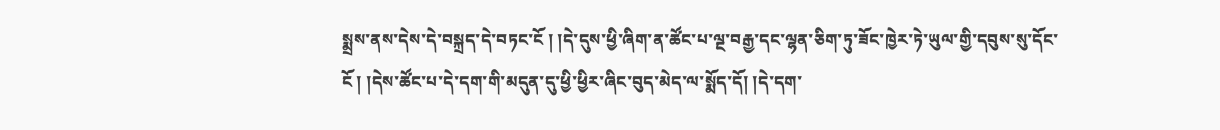སྨྲས་ནས་དེས་དེ་བསྐྲད་དེ་བཏང་ངོ ། །དེ་དུས་ཕྱི་ཞིག་ན་ཚོང་པ་ལྔ་བརྒྱ་དང་ལྷན་ཅིག་ཏུ་ཟོང་ཁྱེར་ཏེ་ཡུལ་གྱི་དབུས་སུ་དོང་ངོ ། །དེས་ཚོང་པ་དེ་དག་གི་མདུན་དུ་ཕྱི་ཕྱིར་ཞིང་བུད་མེད་ལ་སྨོད་དོ། །དེ་དག་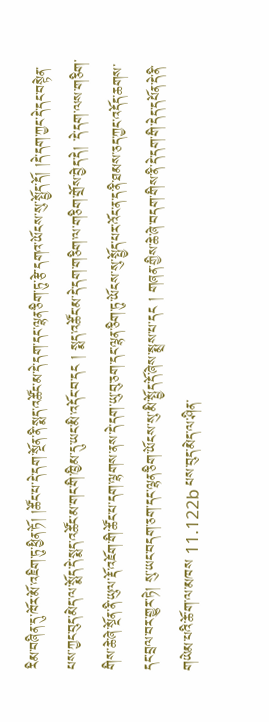རིམ་བཞིན་དུ་ཁོར་མོ་འཇིག་ཏུ་ཕྱིན་ཏོ། །ཚོང་པ་དེ་དག་སྔོན་ནི་སྨད་འཚོང་མ་དེ་དག་དང་ལྷན་ཅིག་ཏུ་རྩེ་དགའ་ཡོངས་སུ་སྤྱོད་དོ། །དེ་དག་ཀྱང་དེ་དང་བསྟེན་པས་ཀྱང་བུད་མེད་ལ་སྨོད་དེ་སྨད་འཚོང་མ་གང་གི་ཁྱིམ་དུ་ཡང་མི་འདོང་བ་དང ། སྨད་འཚོང་མ་དེ་དག་གཅིག་ལ་གཅིག་གྲོས་བྱེད་དེ། ་དེ་དག་ལས་གཅིག་གིས་ཆེ་ཞེ་སྔོན་ནི་ཡུལ་རྡོ་འཇོག་གི་ཚོང་པ་དག་ལྷགས་ནས་དེ་དག་ཡུ་བུ་ཅག་དང་ལྷན་ཅིག་ཏུ་ཡོངས་སུ་སྤྱོད་པར་འོང་ན་ད་ནི་ཐམས་ཅད་ཀྱང་འདོད་ཆགས་དང་བྲལ་བར་གྱུར་ཏེ། སུ་ཡང་བདག་ཅག་དང་ལྷན་ཅིག་ཡོངས་སུ་མི་སྤྱོད་དོ་ཞེས་སྨྲས་པ་དང ། གཞན་གྱིས་ཆེ་ཞེ་བདག་གིས་ནི་དེ་དག་གི་དེད་དཔོན་དེ་ནི་གཡེམ་པའི་ཆོ་ག་ལ་མཁས 11.122b པས་བུད་མེད་ལ་ཤིན་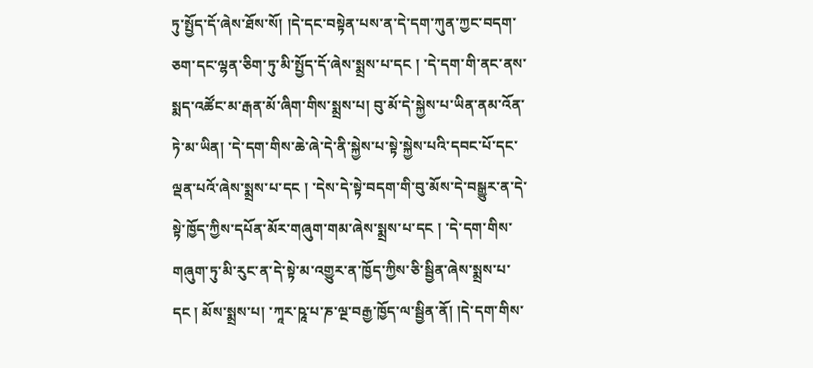ཏུ་སྤྱོད་དོ་ཞེས་ཐོས་སོ། །དེ་དང་བསྟེན་པས་ན་དེ་དག་ཀུན་ཀྱང་བདག་ཅག་དང་ལྷན་ཅིག་ཏུ་མི་སྤྱོད་དོ་ཞེས་སྨྲས་པ་དང ། ་དེ་དག་གི་ནང་ནས་སྨད་འཚོང་མ་རྒན་མོ་ཞིག་གིས་སྨྲས་པ། བུ་མོ་དེ་སྐྱེས་པ་ཡིན་ནམ་འོན་ཏེ་མ་ཡིན། ་དེ་དག་གིས་ཆེ་ཞེ་དེ་ནི་སྐྱེས་པ་སྟེ་སྐྱེས་པའི་དབང་པོ་དང་ལྡན་པའོ་ཞེས་སྨྲས་པ་དང ། ་དེས་དེ་སྟེ་བདག་གི་བུ་མོས་དེ་བསྒྱུར་ན་དེ་སྟེ་ཁྱོད་ཀྱིས་དཔོན་མོར་གཞུག་གམ་ཞེས་སྨྲས་པ་དང ། ་དེ་དག་གིས་གཞུག་ཏུ་མི་རུང་ན་དེ་སྟེ་མ་འགྱུར་ན་ཁྱོད་ཀྱིས་ཅི་སྦྱིན་ཞེས་སྨྲས་པ་དང ། མོས་སྨྲས་པ། ་ཀཱར་ཥཱ་པ་ཎ་ལྔ་བརྒྱ་ཁྱོད་ལ་སྦྱིན་ནོ། །དེ་དག་གིས་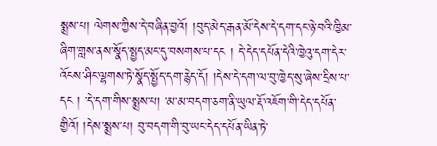སྨྲས་པ། ལེགས་ཀྱིས་དེ་བཞིན་བྱའོ། །བུད་མེད་རྒན་མོ་དེས་དེ་དག་དང་ཉེ་བའི་ཁྱིམ་ཞིག་གླས་ནས་སྣོད་སྤྱད་མང་དུ་བསགས་པ་དང ། དེ་དེད་དཔོན་དེའི་ཁྱེའུ་དག་དེར་འོངས་ཤིང་ལྷགས་ཏེ་སྣོད་སྤྱོད་དག་རྙེད་དོ། །དེས་དེ་དག་ལ་བུ་ཁྱེད་སུ་ཞེས་དྲིས་པ་དང ། ་དེ་དག་གིས་སྨྲས་པ། ་མ་མ་བདག་ཅག་ནི་ཡུལ་རྡོ་འཇོག་གི་དེད་དཔོན་གྱིའོ། །དེས་སྨྲས་པ། བུ་བདག་གི་བུ་ཡང་དེད་དཔོན་ཡིན་ཏེ་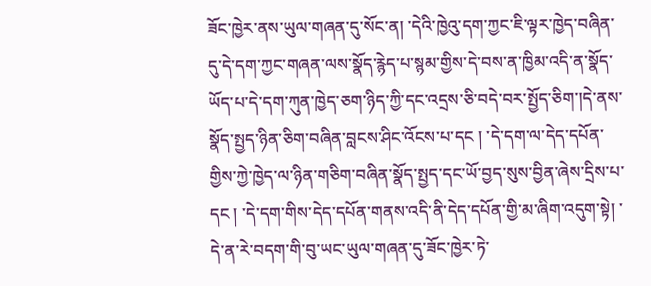ཟོང་ཁྱེར་ནས་ཡུལ་གཞན་དུ་སོང་ན། ་དེའི་ཁྱེའུ་དག་ཀྱང་ཇི་ལྟར་ཁྱེད་བཞིན་དུ་དེ་དག་ཀྱང་གཞན་ལས་སྣོད་རྙེད་པ་སྙམ་གྱིས་དེ་བས་ན་ཁྱིམ་འདི་ན་སྣོད་ཡོད་པ་དེ་དག་ཀུན་ཁྱེད་ཅག་ཉིད་ཀྱི་དང་འདྲས་ཅི་བདེ་བར་སྤྱོད་ཅིག་།དེ་ནས་སྣོད་སྤྱད་ཉིན་ཅིག་བཞིན་བླངས་ཤིང་འོངས་པ་དང ། ་དེ་དག་ལ་དེད་དཔོན་གྱིས་ཀྱེ་ཁྱེད་ལ་ཉིན་གཅིག་བཞིན་སྣོད་སྤྱད་དང་ཡོ་བྱད་སུས་བྱིན་ཞེས་དྲིས་པ་དང ། ་དེ་དག་གིས་དེད་དཔོན་གནས་འདི་ནི་དེད་དཔོན་གྱི་མ་ཞིག་འདུག་སྟེ། ་དེ་ན་རེ་བདག་གི་བུ་ཡང་ཡུལ་གཞན་དུ་ཟོང་ཁྱེར་ཏེ་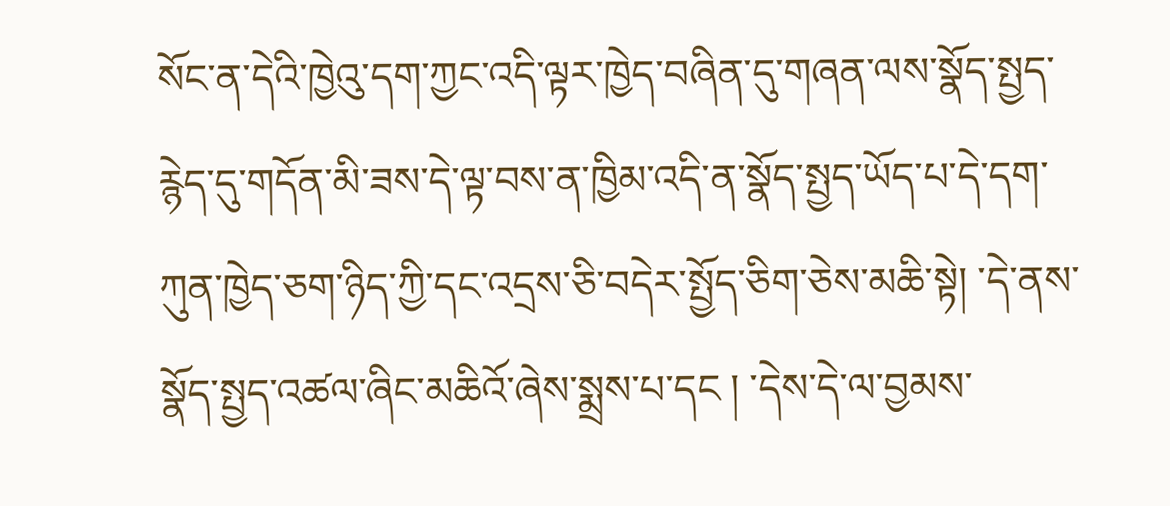སོང་ན་དེའི་ཁྱེའུ་དག་ཀྱང་འདི་ལྟར་ཁྱེད་བཞིན་དུ་གཞན་ལས་སྣོད་སྤྱད་རྙེད་དུ་གདོན་མི་ཟས་དེ་ལྟ་བས་ན་ཁྱིམ་འདི་ན་སྣོད་སྤྱད་ཡོད་པ་དེ་དག་ཀུན་ཁྱེད་ཅག་ཉིད་ཀྱི་དང་འདྲས་ཅི་བདེར་སྤྱོད་ཅིག་ཅེས་མཆི་སྟེ། ་དེ་ནས་སྣོད་སྤྱད་འཚལ་ཞིང་མཆིའོ་ཞེས་སྨྲས་པ་དང ། ་དེས་དེ་ལ་བྱམས་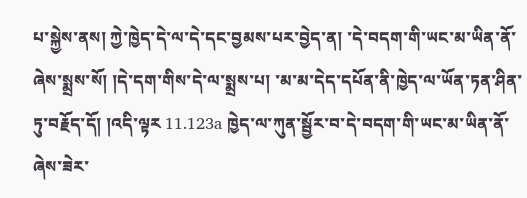པ་སྐྱེས་ནས། ཀྱེ་ཁྱེད་དེ་ལ་དེ་དང་བྱམས་པར་བྱེད་ན། ་དེ་བདག་གི་ཡང་མ་ཡིན་ནོ་ཞེས་སྨྲས་སོ། །དེ་དག་གིས་དེ་ལ་སྨྲས་པ། ་མ་མ་དེད་དཔོན་ནི་ཁྱེད་ལ་ཡོན་ཏན་ཤིན་ཏུ་བརྗོད་དོ། །འདི་ལྟར 11.123a ཁྱེད་ལ་ཀུན་སྦྱོར་བ་དེ་བདག་གི་ཡང་མ་ཡིན་ནོ་ཞེས་ཟེར་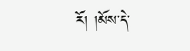རོ། །མོས་དེ་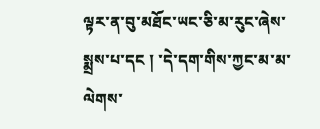ལྟར་ན་བུ་མཐོང་ཡང་ཅི་མ་རུང་ཞེས་སྨྲས་པ་དང ། ་དེ་དག་གིས་ཀྱང་མ་མ་ལེགས་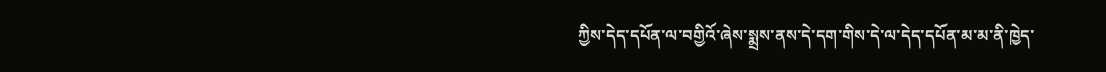ཀྱིས་དེད་དཔོན་ལ་བགྱིའོ་ཞེས་སྨྲས་ནས་དེ་དག་གིས་དེ་ལ་དེད་དཔོན་མ་མ་ནི་ཁྱེད་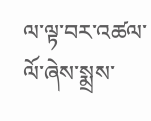ལ་ལྟ་བར་འཚལ་ལོ་ཞེས་སྨྲས་